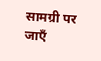सामग्री पर जाएँ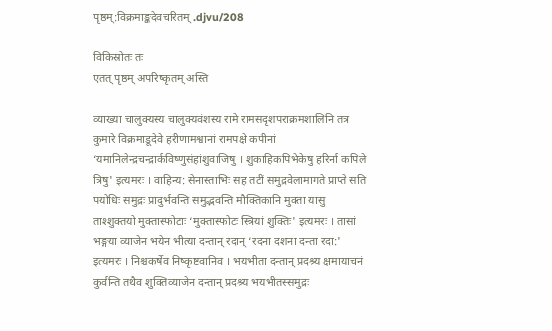पृष्ठम्:विक्रमाङ्कदेवचरितम् .djvu/208

विकिस्रोतः तः
एतत् पृष्ठम् अपरिष्कृतम् अस्ति

व्याख्या चालुक्यस्य चालुक्यवंशस्य रामे रामसदृशपराक्रमशालिनि तत्र कुमारे विक्रमाडूदेवे हरीणामश्वानां रामपक्षे कपीनां ‘यमानिलेन्द्रचन्द्रार्कविष्णुसंहांशुवाजिषु । शुकाहिकपिभेकेषु हरिर्ना कपिले त्रिषु' इत्यमरः । वाहिन्य: सेनास्ताभिः सह तटीं समुद्रवेलामागते प्राप्ते सति पयोधिः समुद्रः प्रादुर्भवन्ति समुद्भवन्ति मौक्तिकानि मुक्ता यासु ताश्शुक्तयो मुक्तास्फोटाः ‘मुक्तास्फोटः स्त्रियां शुक्तिः' इत्यमरः । तासां भङ्गया व्याजेन भयेन भीत्या दन्तान् रदान् ‘रदना दशना दन्ता रदा:' इत्यमरः । निश्चकर्षेव निष्कृष्टवानिव । भयभीता दन्तान् प्रदश्र्य क्षमायाचनं कुर्वन्ति तथैव शुक्तिव्याजेन दन्तान् प्रदश्र्य भयभीतस्समुद्रः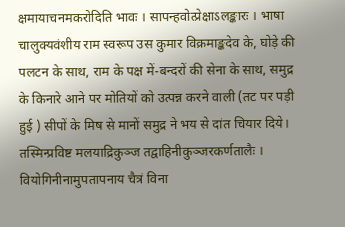क्षमायाचनमकरोदिति भावः । सापन्हवोत्प्रेक्षाऽलङ्कारः । भाषा चालुक्यवंशीय राम स्वरूप उस कुमार विक्रमाङ्कदेव के, घोड़े की पलटन के साथ, राम के पक्ष में-बन्दरों की सेना के साथ, समुद्र के किनारे आने पर मोतियों को उत्पन्न करने वाली (तट पर पड़ी हुई ) सीपों के मिष से मानों समुद्र ने भय से दांत चियार दिये। तस्मिन्प्रविष्ट मलयाद्रिकुञ्ज तद्वाहिनीकुञ्जरकर्णतालैः । वियोगिनीनामुपतापनाय चैत्रं विना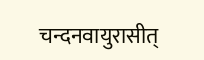चन्दनवायुरासीत्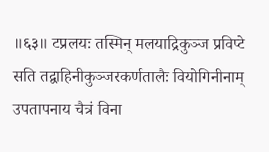॥६३॥ टप्रलयः तस्मिन् मलयाद्रिकुञ्ज प्रविप्टे सति तद्वाहिनीकुञ्जरकर्णतालैः वियोगिनीनाम् उपतापनाय चैत्रं विना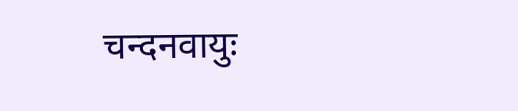चन्दनवायुः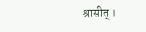श्रासीत् ।